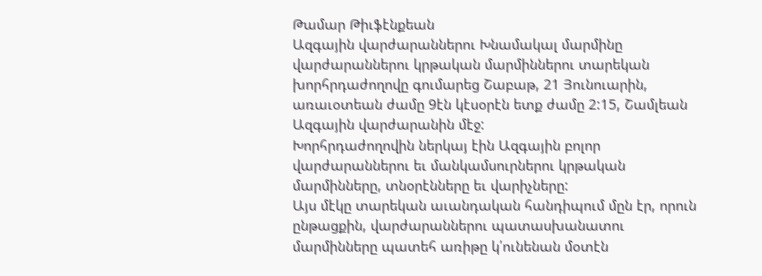Թամար Թիւֆէնքեան
Ազգային վարժարաններու Խնամակալ մարմինը վարժարաններու կրթական մարմիններու տարեկան խորհրդաժողովը գումարեց Շաբաթ, 21 Յունուարին, առաւօտեան ժամը 9էն կէսօրէն ետք ժամը 2:15, Շամլեան Ազգային վարժարանին մէջ:
Խորհրդաժողովին ներկայ էին Ազգային բոլոր վարժարաններու եւ մանկամսուրներու կրթական մարմինները, տնօրէնները եւ վարիչները:
Այս մէկը տարեկան աւանդական հանդիպում մըն էր, որուն ընթացքին, վարժարաններու պատասխանատու մարմինները պատեհ առիթը կ՛ունենան մօտէն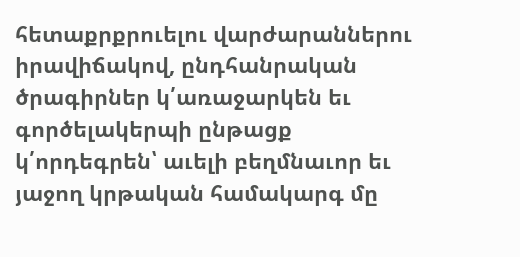հետաքրքրուելու վարժարաններու իրավիճակով, ընդհանրական ծրագիրներ կ՛առաջարկեն եւ գործելակերպի ընթացք կ՛որդեգրեն՝ աւելի բեղմնաւոր եւ յաջող կրթական համակարգ մը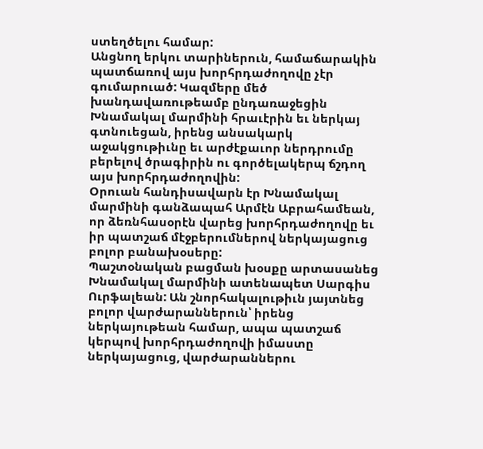ստեղծելու համար:
Անցնող երկու տարիներուն, համաճարակին պատճառով այս խորհրդաժողովը չէր գումարուած: Կազմերը մեծ խանդավառութեամբ ընդառաջեցին Խնամակալ մարմինի հրաւէրին եւ ներկայ գտնուեցան, իրենց անսակարկ աջակցութիւնը եւ արժէքաւոր ներդրումը բերելով ծրագիրին ու գործելակերպ ճշդող այս խորհրդաժողովին:
Օրուան հանդիսավարն էր Խնամակալ մարմինի գանձապահ Արմէն Աբրահամեան, որ ձեռնհասօրէն վարեց խորհրդաժողովը եւ իր պատշաճ մէջբերումներով ներկայացուց բոլոր բանախօսերը:
Պաշտօնական բացման խօսքը արտասանեց Խնամակալ մարմինի ատենապետ Սարգիս Ուրֆալեան: Ան շնորհակալութիւն յայտնեց բոլոր վարժարաններուն՝ իրենց ներկայութեան համար, ապա պատշաճ կերպով խորհրդաժողովի իմաստը ներկայացուց, վարժարաններու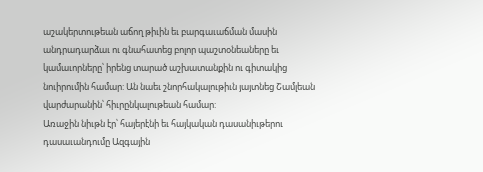աշակերտութեան աճող թիւին եւ բարգաւաճման մասին անդրադարձաւ ու գնահատեց բոլոր պաշտօնեաները եւ կամաւորները՝ իրենց տարած աշխատանքին ու գիտակից նուիրումին համար: Ան նաեւ շնորհակալութիւն յայտնեց Շամլեան վարժարանին՝ հիւրընկալութեան համար:
Առաջին նիւթն էր՝ հայերէնի եւ հայկական դասանիւթերու դասաւանդումը Ազգային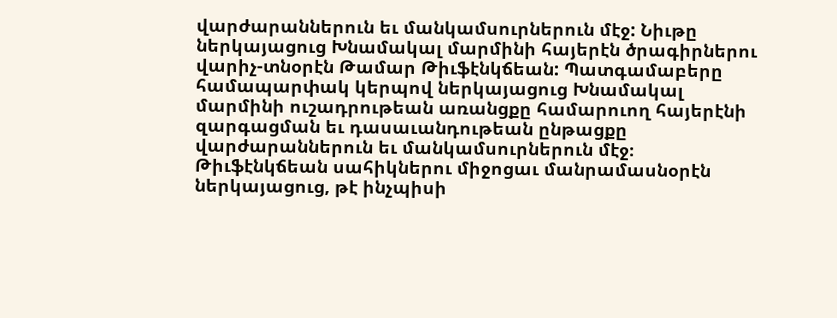վարժարաններուն եւ մանկամսուրներուն մէջ: Նիւթը ներկայացուց Խնամակալ մարմինի հայերէն ծրագիրներու վարիչ-տնօրէն Թամար Թիւֆէնկճեան: Պատգամաբերը համապարփակ կերպով ներկայացուց Խնամակալ մարմինի ուշադրութեան առանցքը համարուող հայերէնի զարգացման եւ դասաւանդութեան ընթացքը վարժարաններուն եւ մանկամսուրներուն մէջ։
Թիւֆէնկճեան սահիկներու միջոցաւ մանրամասնօրէն ներկայացուց, թէ ինչպիսի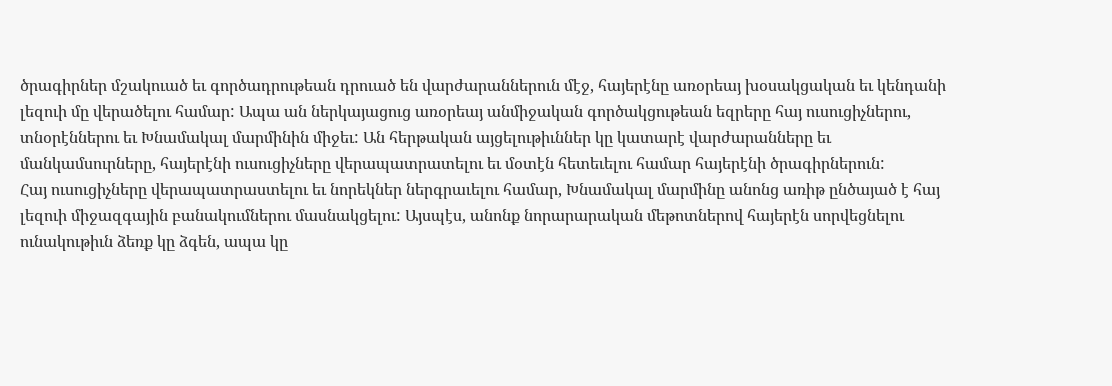ծրագիրներ մշակուած եւ գործադրութեան դրուած են վարժարաններուն մէջ, հայերէնը առօրեայ խօսակցական եւ կենդանի լեզուի մը վերածելու համար: Ապա ան ներկայացուց առօրեայ անմիջական գործակցութեան եզրերը հայ ուսուցիչներու, տնօրէններու եւ Խնամակալ մարմինին միջեւ: Ան հերթական այցելութիւններ կը կատարէ վարժարանները եւ մանկամսուրները, հայերէնի ուսուցիչները վերապատրատելու եւ մօտէն հետեւելու համար հայերէնի ծրագիրներուն:
Հայ ուսուցիչները վերապատրաստելու եւ նորեկներ ներգրաւելու համար, Խնամակալ մարմինը անոնց առիթ ընծայած է հայ լեզուի միջազգային բանակումներու մասնակցելու: Այսպէս, անոնք նորարարական մեթոտներով հայերէն սորվեցնելու ունակութիւն ձեռք կը ձգեն, ապա կը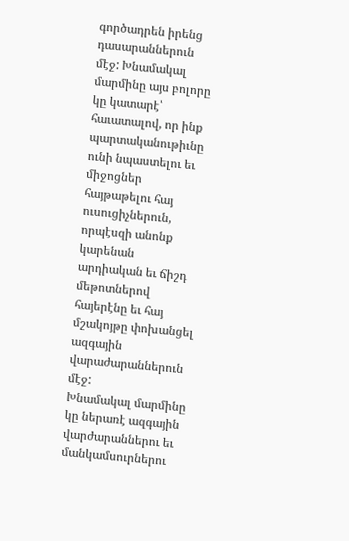գործադրեն իրենց դասարաններուն մէջ: Խնամակալ մարմինը այս բոլորը կը կատարէ՝ հաւատալով, որ ինք պարտականութիւնը ունի նպաստելու եւ միջոցներ հայթաթելու հայ ուսուցիչներուն, որպէսզի անոնք կարենան արդիական եւ ճիշդ մեթոտներով հայերէնը եւ հայ մշակոյթը փոխանցել ազգային վարաժարաններուն մէջ:
Խնամակալ մարմինը կը ներառէ ազգային վարժարաններու եւ մանկամսուրներու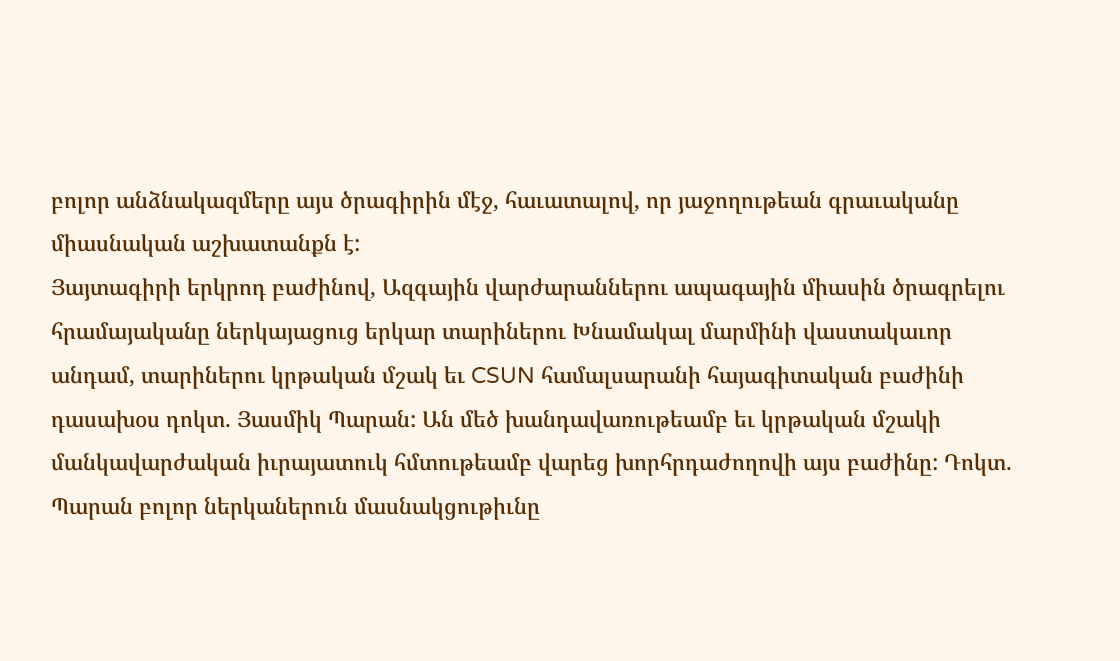բոլոր անձնակազմերը այս ծրագիրին մէջ, հաւատալով, որ յաջողութեան գրաւականը միասնական աշխատանքն է:
Յայտագիրի երկրոդ բաժինով, Ազգային վարժարաններու ապագային միասին ծրագրելու հրամայականը ներկայացուց երկար տարիներու Խնամակալ մարմինի վաստակաւոր անդամ, տարիներու կրթական մշակ եւ CSUN համալսարանի հայագիտական բաժինի դասախօս դոկտ. Յասմիկ Պարան: Ան մեծ խանդավառութեամբ եւ կրթական մշակի մանկավարժական իւրայատուկ հմտութեամբ վարեց խորհրդաժողովի այս բաժինը: Դոկտ. Պարան բոլոր ներկաներուն մասնակցութիւնը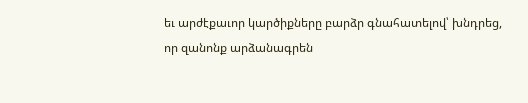եւ արժէքաւոր կարծիքները բարձր գնահատելով՝ խնդրեց, որ զանոնք արձանագրեն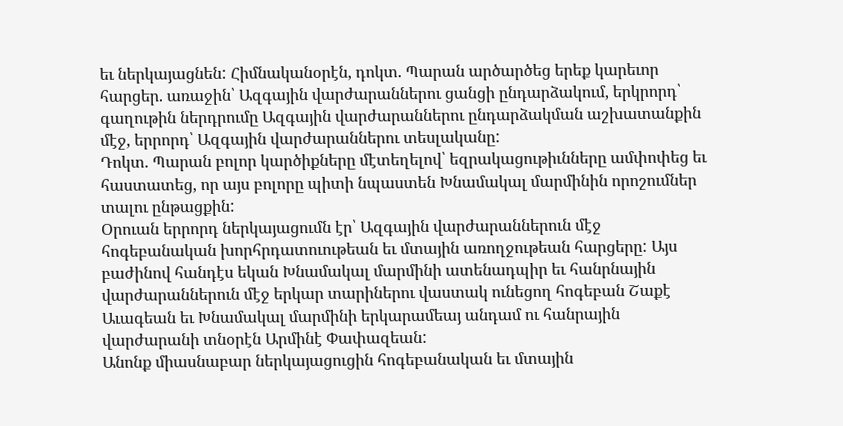եւ ներկայացնեն: Հիմնականօրէն, դոկտ. Պարան արծարծեց երեք կարեւոր հարցեր. առաջին՝ Ազգային վարժարաններու ցանցի ընդարձակում, երկրորդ՝ գաղութին ներդրումը Ազգային վարժարաններու ընդարձակման աշխատանքին մէջ, երրորդ՝ Ազգային վարժարաններու տեսլականը:
Դոկտ. Պարան բոլոր կարծիքները մէտեղելով՝ եզրակացութիւնները ամփոփեց եւ հաստատեց, որ այս բոլորը պիտի նպաստեն Խնամակալ մարմինին որոշումներ տալու ընթացքին:
Օրուան երրորդ ներկայացումն էր՝ Ազգային վարժարաններուն մէջ հոգեբանական խորհրդատուութեան եւ մտային առողջութեան հարցերը: Այս բաժինով հանդէս եկան Խնամակալ մարմինի ատենադպիր եւ հանրնային վարժարաններուն մէջ երկար տարիներու վաստակ ունեցող հոգեբան Շաքէ Աւագեան եւ Խնամակալ մարմինի երկարամեայ անդամ ու հանրային վարժարանի տնօրէն Արմինէ Փափազեան:
Անոնք միասնաբար ներկայացուցին հոգեբանական եւ մտային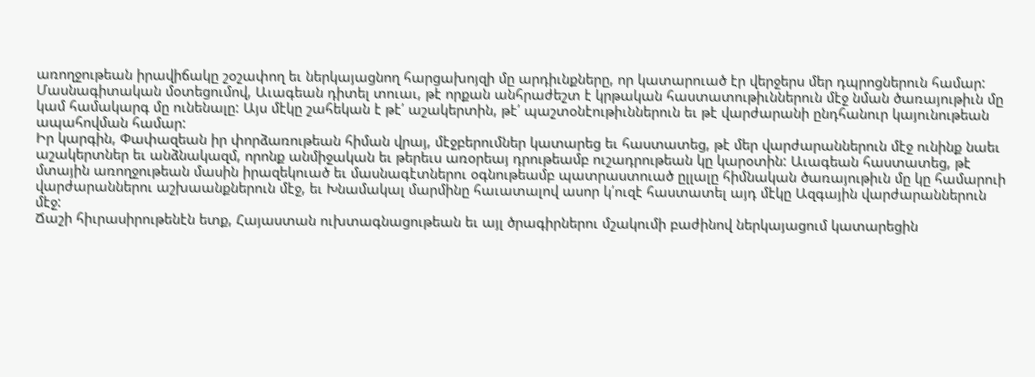առողջութեան իրավիճակը շօշափող եւ ներկայացնող հարցախոյզի մը արդիւնքները, որ կատարուած էր վերջերս մեր դպրոցներուն համար: Մասնագիտական մօտեցումով, Աւագեան դիտել տուաւ, թէ որքան անհրաժեշտ է կրթական հաստատութիւններուն մէջ նման ծառայութիւն մը կամ համակարգ մը ունենալը: Այս մէկը շահեկան է թէ՛ աշակերտին, թէ՛ պաշտօնէութիւններուն եւ թէ վարժարանի ընդհանուր կայունութեան ապահովման համար:
Իր կարգին, Փափազեան իր փորձառութեան հիման վրայ, մէջբերումներ կատարեց եւ հաստատեց, թէ մեր վարժարաններուն մէջ ունինք նաեւ աշակերտներ եւ անձնակազմ, որոնք անմիջական եւ թերեւս առօրեայ դրութեամբ ուշադրութեան կը կարօտին: Աւագեան հաստատեց, թէ մտային առողջութեան մասին իրազեկուած եւ մասնագէտներու օգնութեամբ պատրաստուած ըլլալը հիմնական ծառայութիւն մը կը համարուի վարժարաններու աշխաանքներուն մէջ, եւ Խնամակալ մարմինը հաւատալով ասոր կ՛ուզէ հաստատել այդ մէկը Ազգային վարժարաններուն մէջ:
Ճաշի հիւրասիրութենէն ետք, Հայաստան ուխտագնացութեան եւ այլ ծրագիրներու մշակումի բաժինով ներկայացում կատարեցին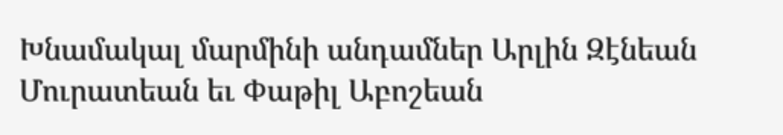Խնամակալ մարմինի անդամներ Արլին Զէնեան Մուրատեան եւ Փաթիլ Աբոշեան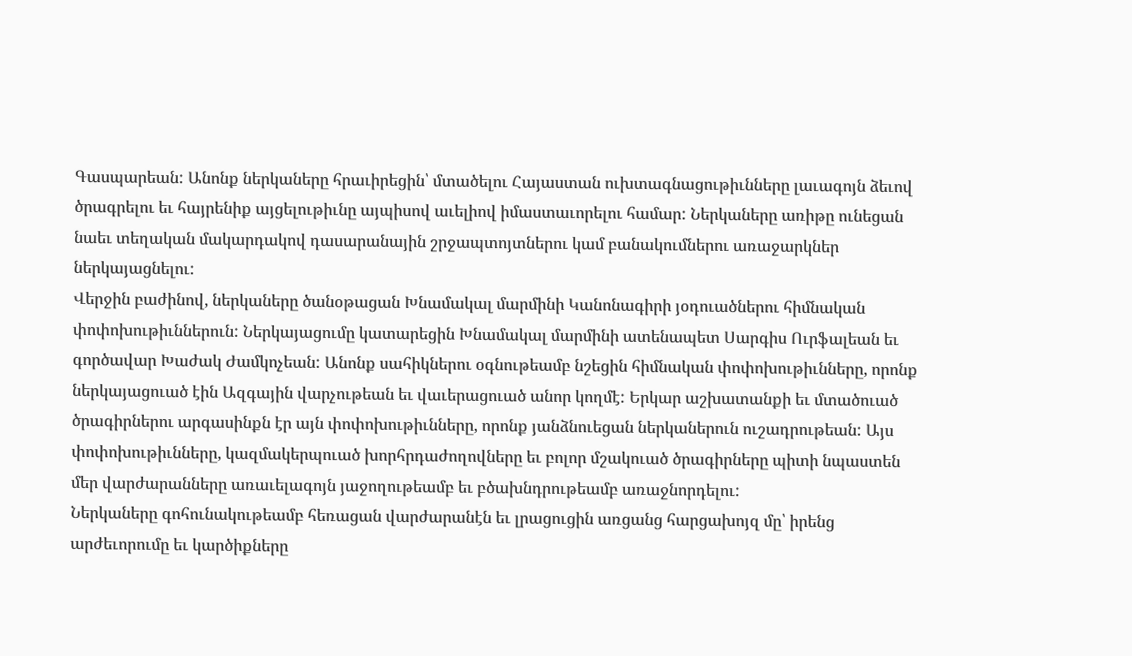Գասպարեան: Անոնք ներկաները հրաւիրեցին՝ մտածելու Հայաստան ուխտագնացութիւնները լաւագոյն ձեւով ծրագրելու եւ հայրենիք այցելութիւնը այպիսով աւելիով իմաստաւորելու համար: Ներկաները առիթը ունեցան նաեւ տեղական մակարդակով դասարանային շրջապտոյտներու կամ բանակումներու առաջարկներ ներկայացնելու:
Վերջին բաժինով, ներկաները ծանօթացան Խնամակալ մարմինի Կանոնագիրի յօդուածներու հիմնական փոփոխութիւններուն: Ներկայացումը կատարեցին Խնամակալ մարմինի ատենապետ Սարգիս Ուրֆալեան եւ գործավար Խաժակ Ժամկոչեան: Անոնք սահիկներու օգնութեամբ նշեցին հիմնական փոփոխութիւնները, որոնք ներկայացուած էին Ազգային վարչութեան եւ վաւերացուած անոր կողմէ: Երկար աշխատանքի եւ մտածուած ծրագիրներու արգասինքն էր այն փոփոխութիւնները, որոնք յանձնուեցան ներկաներուն ուշադրութեան: Այս փոփոխութիւնները, կազմակերպուած խորհրդաժողովները եւ բոլոր մշակուած ծրագիրները պիտի նպաստեն մեր վարժարանները առաւելագոյն յաջողութեամբ եւ բծախնդրութեամբ առաջնորդելու:
Ներկաները գոհունակութեամբ հեռացան վարժարանէն եւ լրացուցին առցանց հարցախոյզ մը՝ իրենց արժեւորումը եւ կարծիքները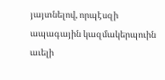յայտնելով, որպէսզի ապագային կազմակերպուին աւելի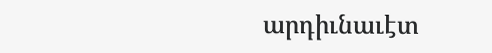արդիւնաւէտ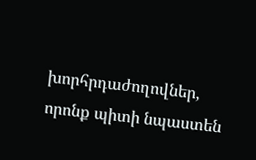խորհրդաժողովներ, որոնք պիտի նպաստեն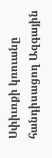Սփիւռքի կռուանը հանդիսացող Ազգային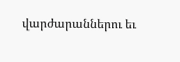վարժարաններու եւ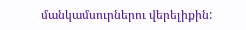մանկամսուրներու վերելիքին: